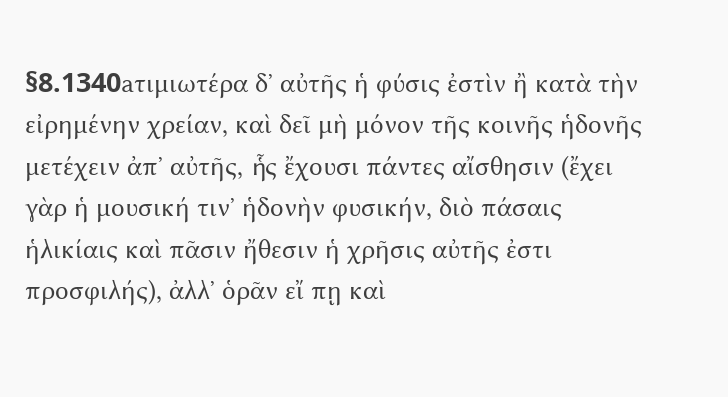§8.1340aτιμιωτέρα δʼ αὐτῆς ἡ φύσις ἐστὶν ἢ κατὰ τὴν εἰρημένην χρείαν, καὶ δεῖ μὴ μόνον τῆς κοινῆς ἡδονῆς μετέχειν ἀπʼ αὐτῆς, ἧς ἔχουσι πάντες αἴσθησιν (ἔχει γὰρ ἡ μουσική τινʼ ἡδονὴν φυσικήν, διὸ πάσαις ἡλικίαις καὶ πᾶσιν ἤθεσιν ἡ χρῆσις αὐτῆς ἐστι προσφιλής), ἀλλʼ ὁρᾶν εἴ πῃ καὶ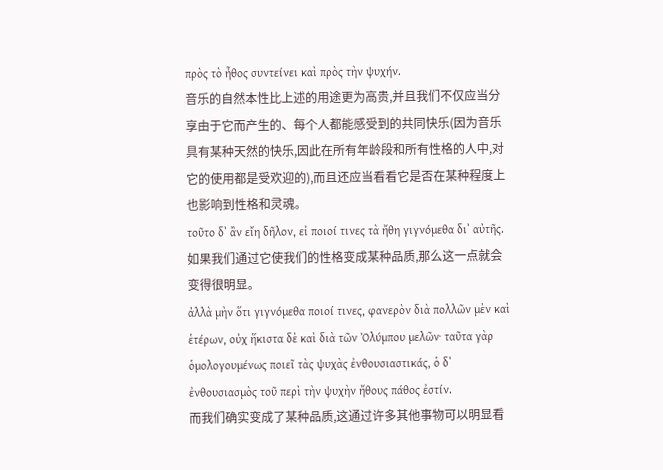πρὸς τὸ ἦθος συντείνει καὶ πρὸς τὴν ψυχήν.
音乐的自然本性比上述的用途更为高贵,并且我们不仅应当分享由于它而产生的、每个人都能感受到的共同快乐(因为音乐具有某种天然的快乐,因此在所有年龄段和所有性格的人中,对它的使用都是受欢迎的),而且还应当看看它是否在某种程度上也影响到性格和灵魂。
τοῦτο δʼ ἂν εἴη δῆλον, εἰ ποιοί τινες τὰ ἤθη γιγνόμεθα διʼ αὐτῆς.
如果我们通过它使我们的性格变成某种品质,那么这一点就会变得很明显。
ἀλλὰ μὴν ὅτι γιγνόμεθα ποιοί τινες, φανερὸν διὰ πολλῶν μὲν καὶ ἑτέρων, οὐχ ἥκιστα δὲ καὶ διὰ τῶν Ὀλύμπου μελῶν· ταῦτα γὰρ ὁμολογουμένως ποιεῖ τὰς ψυχὰς ἐνθουσιαστικάς, ὁ δʼ ἐνθουσιασμὸς τοῦ περὶ τὴν ψυχὴν ἤθους πάθος ἐστίν.
而我们确实变成了某种品质,这通过许多其他事物可以明显看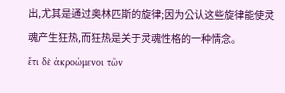出,尤其是通过奥林匹斯的旋律;因为公认这些旋律能使灵魂产生狂热,而狂热是关于灵魂性格的一种情念。
ἔτι δὲ ἀκροώμενοι τῶν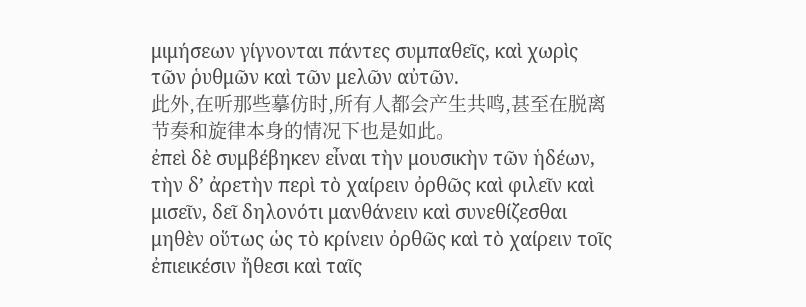μιμήσεων γίγνονται πάντες συμπαθεῖς, καὶ χωρὶς τῶν ῥυθμῶν καὶ τῶν μελῶν αὐτῶν.
此外,在听那些摹仿时,所有人都会产生共鸣,甚至在脱离节奏和旋律本身的情况下也是如此。
ἐπεὶ δὲ συμβέβηκεν εἶναι τὴν μουσικὴν τῶν ἡδέων, τὴν δʼ ἀρετὴν περὶ τὸ χαίρειν ὀρθῶς καὶ φιλεῖν καὶ μισεῖν, δεῖ δηλονότι μανθάνειν καὶ συνεθίζεσθαι μηθὲν οὕτως ὡς τὸ κρίνειν ὀρθῶς καὶ τὸ χαίρειν τοῖς ἐπιεικέσιν ἤθεσι καὶ ταῖς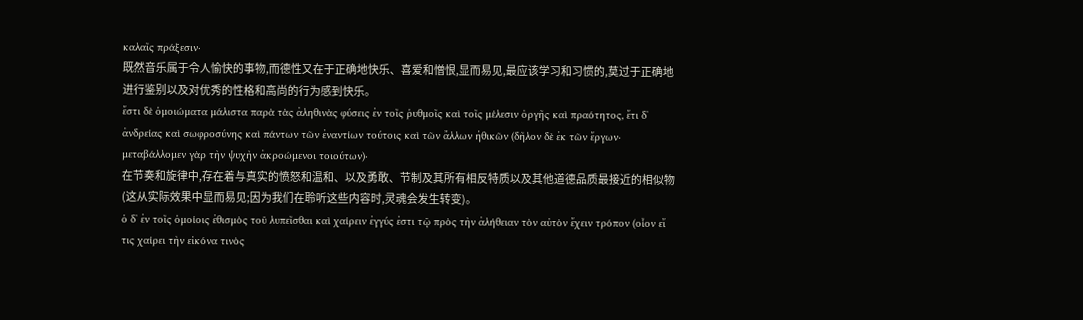καλαῖς πράξεσιν·
既然音乐属于令人愉快的事物,而德性又在于正确地快乐、喜爱和憎恨,显而易见,最应该学习和习惯的,莫过于正确地进行鉴别以及对优秀的性格和高尚的行为感到快乐。
ἔστι δὲ ὁμοιώματα μάλιστα παρὰ τὰς ἀληθινὰς φύσεις ἐν τοῖς ῥυθμοῖς καὶ τοῖς μέλεσιν ὀργῆς καὶ πραότητος, ἔτι δʼ ἀνδρείας καὶ σωφροσύνης καὶ πάντων τῶν ἐναντίων τούτοις καὶ τῶν ἄλλων ἠθικῶν (δῆλον δὲ ἐκ τῶν ἔργων· μεταβάλλομεν γὰρ τὴν ψυχὴν ἀκροώμενοι τοιούτων)·
在节奏和旋律中,存在着与真实的愤怒和温和、以及勇敢、节制及其所有相反特质以及其他道德品质最接近的相似物(这从实际效果中显而易见;因为我们在聆听这些内容时,灵魂会发生转变)。
ὁ δʼ ἐν τοῖς ὁμοίοις ἐθισμὸς τοῦ λυπεῖσθαι καὶ χαίρειν ἐγγύς ἐστι τῷ πρὸς τὴν ἀλήθειαν τὸν αὐτὸν ἔχειν τρόπον (οἷον εἴ τις χαίρει τὴν εἰκόνα τινὸς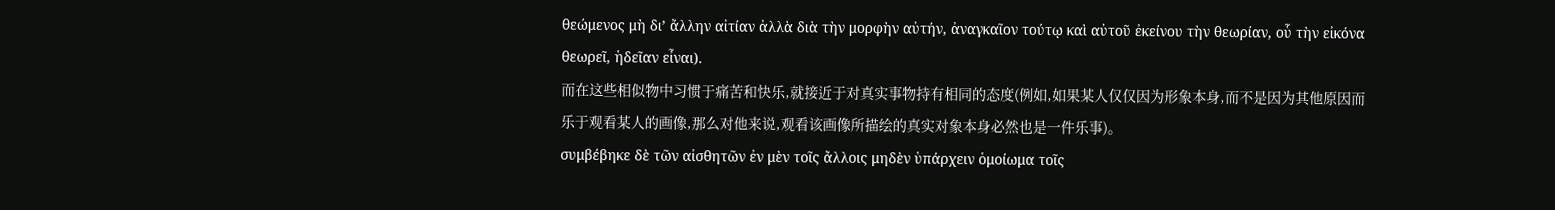θεώμενος μὴ διʼ ἄλλην αἰτίαν ἀλλὰ διὰ τὴν μορφὴν αὐτήν, ἀναγκαῖον τούτῳ καὶ αὐτοῦ ἐκείνου τὴν θεωρίαν, οὗ τὴν εἰκόνα θεωρεῖ, ἡδεῖαν εἶναι).
而在这些相似物中习惯于痛苦和快乐,就接近于对真实事物持有相同的态度(例如,如果某人仅仅因为形象本身,而不是因为其他原因而乐于观看某人的画像,那么对他来说,观看该画像所描绘的真实对象本身必然也是一件乐事)。
συμβέβηκε δὲ τῶν αἰσθητῶν ἐν μὲν τοῖς ἄλλοις μηδὲν ὑπάρχειν ὁμοίωμα τοῖς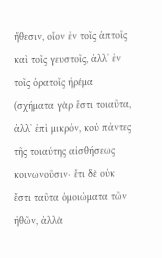ἤθεσιν, οἷον ἐν τοῖς ἁπτοῖς καὶ τοῖς γευστοῖς, ἀλλʼ ἐν τοῖς ὁρατοῖς ἠρέμα (σχήματα γὰρ ἔστι τοιαῦτα, ἀλλʼ ἐπὶ μικρόν, κοὐ πάντες τῆς τοιαύτης αἰσθήσεως κοινωνοῦσιν· ἔτι δὲ οὐκ ἔστι ταῦτα ὁμοιώματα τῶν ἠθῶν, ἀλλὰ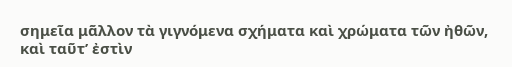σημεῖα μᾶλλον τὰ γιγνόμενα σχήματα καὶ χρώματα τῶν ἠθῶν, καὶ ταῦτʼ ἐστὶν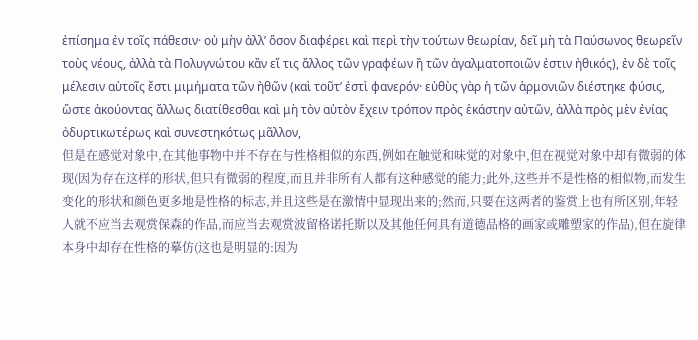ἐπίσημα ἐν τοῖς πάθεσιν· οὐ μὴν ἀλλʼ ὅσον διαφέρει καὶ περὶ τὴν τούτων θεωρίαν, δεῖ μὴ τὰ Παύσωνος θεωρεῖν τοὺς νέους, ἀλλὰ τὰ Πολυγνώτου κἂν εἴ τις ἄλλος τῶν γραφέων ἢ τῶν ἀγαλματοποιῶν ἐστιν ἠθικός), ἐν δὲ τοῖς μέλεσιν αὐτοῖς ἔστι μιμήματα τῶν ἠθῶν (καὶ τοῦτʼ ἐστὶ φανερόν· εὐθὺς γὰρ ἡ τῶν ἁρμονιῶν διέστηκε φύσις, ὥστε ἀκούοντας ἄλλως διατίθεσθαι καὶ μὴ τὸν αὐτὸν ἔχειν τρόπον πρὸς ἑκάστην αὐτῶν, ἀλλὰ πρὸς μὲν ἐνίας ὀδυρτικωτέρως καὶ συνεστηκότως μᾶλλον,
但是在感觉对象中,在其他事物中并不存在与性格相似的东西,例如在触觉和味觉的对象中,但在视觉对象中却有微弱的体现(因为存在这样的形状,但只有微弱的程度,而且并非所有人都有这种感觉的能力;此外,这些并不是性格的相似物,而发生变化的形状和颜色更多地是性格的标志,并且这些是在激情中显现出来的;然而,只要在这两者的鉴赏上也有所区别,年轻人就不应当去观赏保森的作品,而应当去观赏波留格诺托斯以及其他任何具有道德品格的画家或雕塑家的作品),但在旋律本身中却存在性格的摹仿(这也是明显的:因为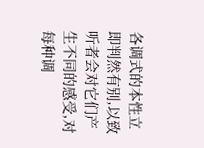各调式的本性立即判然有别,以致听者会对它们产生不同的感受,对每种调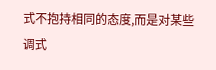式不抱持相同的态度,而是对某些调式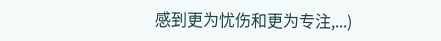感到更为忧伤和更为专注,...)